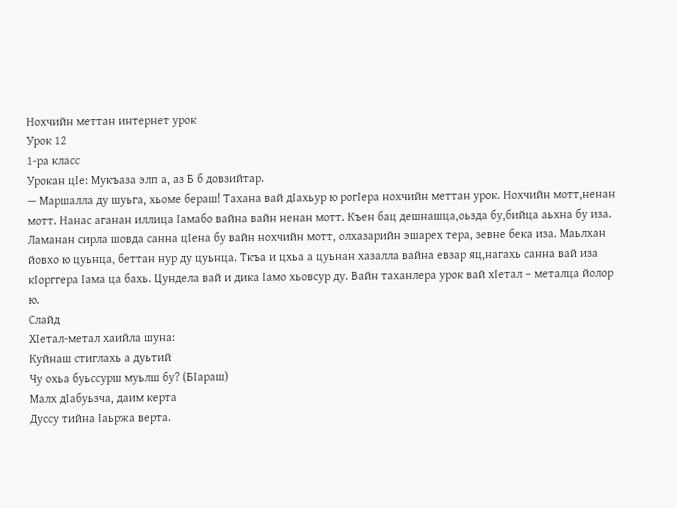Нохчийн меттан интернет урок
Урок 12
1-ра класс
Урокан цIе: Мукъаза элп а, аз Б б довзийтар.
— Маршалла ду шуьга, хьоме бераш! Тахана вай дIахьур ю рогIера нохчийн меттан урок. Нохчийн мотт,ненан мотт. Нанас аганан иллица Iамабо вайна вайн ненан мотт. Къен бац дешнашца,оьзда бу,бийца аьхна бу иза. Ламанан сирла шовда санна цIена бу вайн нохчийн мотт, олхазарийн эшарех тера, зевне бека иза. Маьлхан йовхо ю цуьнца, беттан нур ду цуьнца. Ткъа и цхьа а цуьнан хазалла вайна евзар яц,нагахь санна вай иза кIорггера Iама ца бахь. Цундела вай и дика Iамо хьовсур ду. Вайн таханлера урок вай хIетал – металца йолор ю.
Слайд
ХIетал-метал хаийла шуна:
Куйнаш стиглахь а дуьтий
Чу охьа буьссурш муьлш бу? (БIараш)
Малх дIабуьзча, даим керта
Дуссу тийна Iаьржа верта.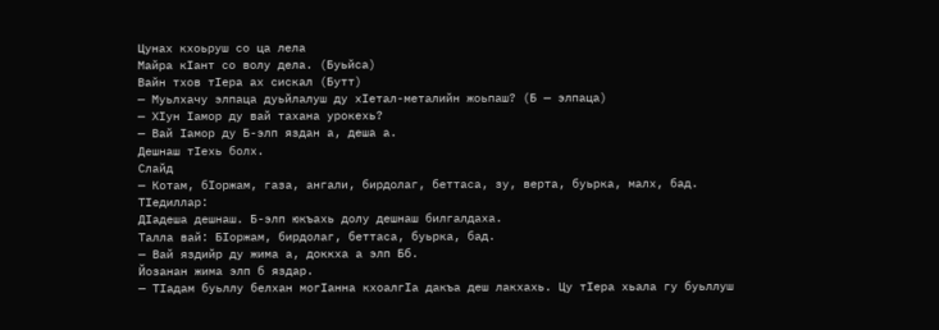Цунах кхоьруш со ца лела
Майра кIант со волу дела. (Буьйса)
Вайн тхов тIера ах сискал (Бутт)
— Муьлхачу элпаца дуьйлалуш ду хIетал-металийн жоьпаш? (Б — элпаца)
— ХIун Iамор ду вай тахана урокехь?
— Вай Iамор ду Б-элп яздан а, деша а.
Дешнаш тIехь болх.
Слайд
— Котам, бIоржам, газа, ангали, бирдолаг, беттаса, зу, верта, буьрка, малх, бад.
ТIедиллар:
ДIадеша дешнаш. Б-элп юкъахь долу дешнаш билгалдаха.
Талла вай: БIоржам, бирдолаг, беттаса, буьрка, бад.
— Вай яздийр ду жима а, доккха а элп Бб.
Йозанан жима элп б яздар.
— ТIадам буьллу белхан могIанна кхоалгIа дакъа деш лакхахь. Цу тIера хьала гу буьллуш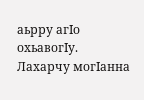аьрру агIо охьавогIу. Лахарчу могIанна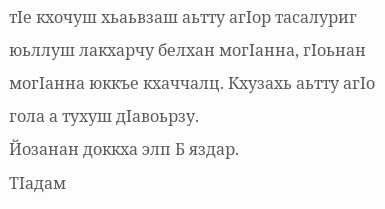тIе кхочуш хьаьвзаш аьтту агIор тасалуриг юьллуш лакхарчу белхан могIанна, гIоьнан могIанна юккъе кхаччалц. Кхузахь аьтту агIо гола а тухуш дIавоьрзу.
Йозанан доккха элп Б яздар.
ТIадам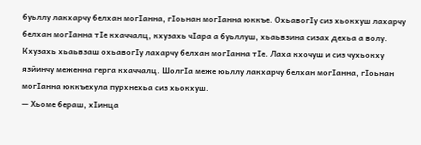буьллу лакхарчу белхан могIанна, гIоьнан могIанна юккъе. ОхьавогIу сиз хьокхуш лахарчу белхан могIанна тIе кхаччалц, кхузахь чIара а буьллуш, хьаьвзина сизах дехьа а волу. Кхузахь хьаьвзаш охьавогIу лахарчу белхан могIанна тIе. Лаха кхочуш и сиз чухьокху язйинчу меженна герга кхаччалц. ШолгIа меже юьллу лакхарчу белхан могIанна, гIоьнан могIанна юккъехула пурхнехьа сиз хьокхуш.
— Хьоме бераш, хIинца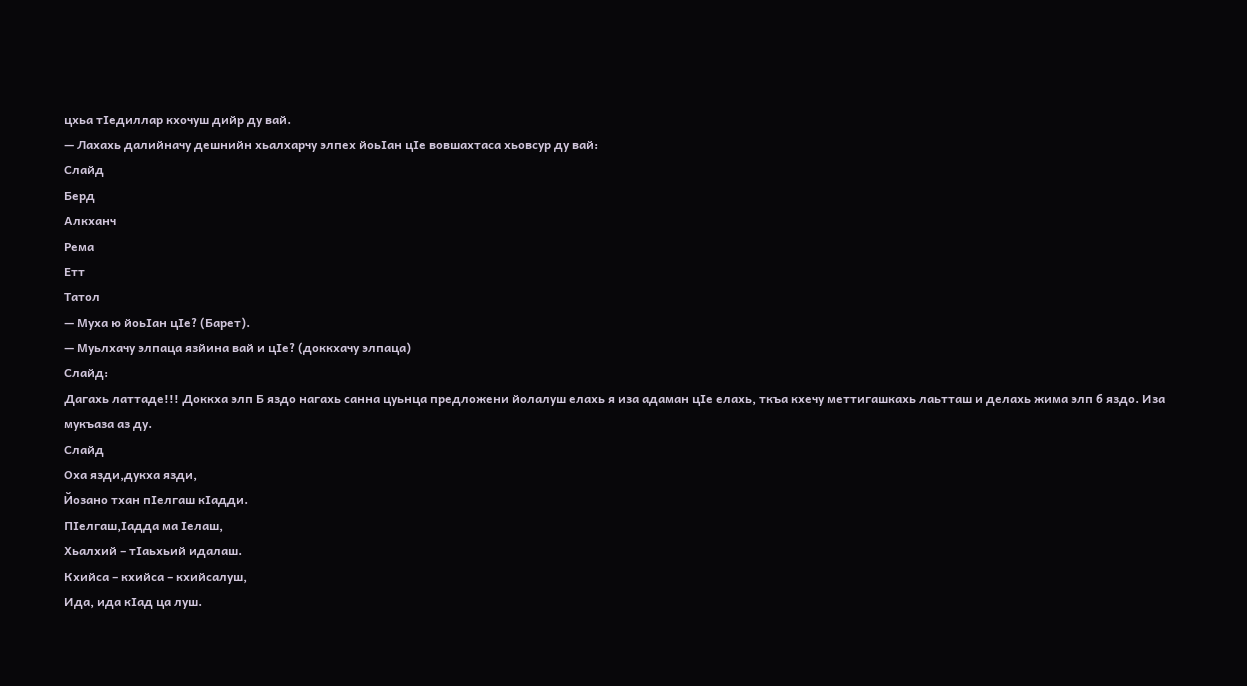цхьа тIедиллар кхочуш дийр ду вай.
— Лахахь далийначу дешнийн хьалхарчу элпех йоьIан цIе вовшахтаса хьовсур ду вай:
Слайд
Берд
Алкханч
Рема
Етт
Татол
— Муха ю йоьIан цIе? (Барет).
— Муьлхачу элпаца язйина вай и цIе? (доккхачу элпаца)
Слайд:
Дагахь латтаде!!! Доккха элп Б яздо нагахь санна цуьнца предложени йолалуш елахь я иза адаман цIе елахь, ткъа кхечу меттигашкахь лаьтташ и делахь жима элп б яздо. Иза мукъаза аз ду.
Слайд
Оха язди,дукха язди,
Йозано тхан пIелгаш кIадди.
ПIелгаш,Iадда ма Iелаш,
Хьалхий – тIаьхьий идалаш.
Кхийса – кхийса – кхийсалуш,
Ида, ида кIад ца луш.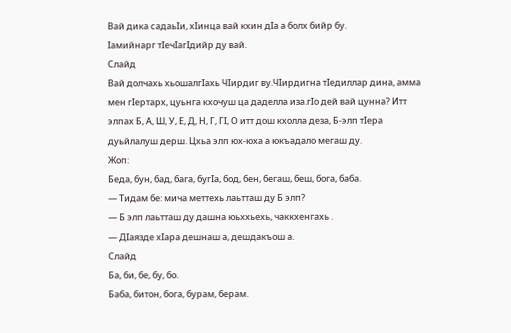Вай дика садаьIи, хIинца вай кхин дIа а болх бийр бу.
Iамийнарг тIечIагIдийр ду вай.
Слайд
Вай долчахь хьошалгIахь ЧIирдиг ву.ЧIирдигна тIедиллар дина, амма мен гIертарх, цуьнга кхочуш ца даделла иза.гIо дей вай цунна? Итт элпах Б, А, Ш, У, Е, Д, Н, Г, ГI, О итт дош кхолла деза, Б-элп тIера дуьйлалуш дерш. Цхьа элп юх-юха а юкъадало мегаш ду.
Жоп:
Беда, бун, бад, бага, бугIа, бод, бен, бегаш, беш, бога, баба.
— Тидам бе: мича меттехь лаьтташ ду Б элп?
— Б элп лаьтташ ду дашна юьххьехь, чаккхенгахь .
— ДIаязде хIара дешнаш а, дешдакъош а.
Слайд
Ба, би, бе, бу, бо.
Баба, битон, бога, бурам, берам.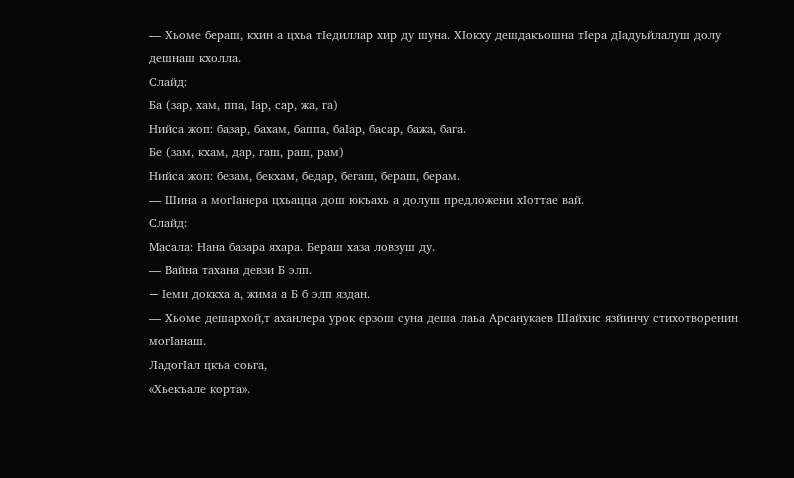— Хьоме бераш, кхин а цхьа тIедиллар хир ду шуна. ХIокху дешдакъошна тIера дIадуьйлалуш долу дешнаш кхолла.
Слайд:
Ба (зар, хам, ппа, Iар, сар, жа, га)
Нийса жоп: базар, бахам, баппа, баIар, басар, бажа, бага.
Бе (зам, кхам, дар, гаш, раш, рам)
Нийса жоп: безам, бекхам, бедар, бегаш, бераш, берам.
— Шина а могIанера цхьацца дош юкъахь а долуш предложени хIоттае вай.
Слайд:
Масала: Нана базара яхара. Бераш хаза ловзуш ду.
— Вайна тахана девзи Б элп.
— Iеми доккха а, жима а Б б элп яздан.
— Хьоме дешархой,т аханлера урок ерзош суна деша лаьа Арсанукаев Шайхис язйинчу стихотворенин могIанаш.
ЛадогIал цкъа соьга,
«Хьекъале корта».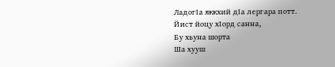ЛадогIа яккхий дIа лергара потт.
Йист йоцу хIорд санна,
Бу хьуна шорта
Ша хууш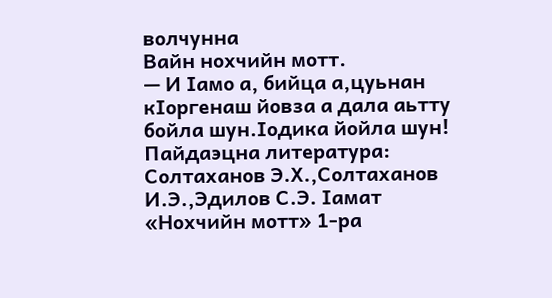волчунна
Вайн нохчийн мотт.
— И Iамо а, бийца а,цуьнан кIоргенаш йовза а дала аьтту бойла шун.Iодика йойла шун!
Пайдаэцна литература:
Солтаханов Э.Х.,Солтаханов И.Э.,Эдилов С.Э. Iамат «Нохчийн мотт» 1-ра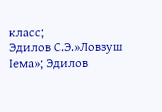класс;
Эдилов С.Э.»Ловзуш Iема»; Эдилов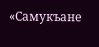«Самукъане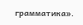грамматика».